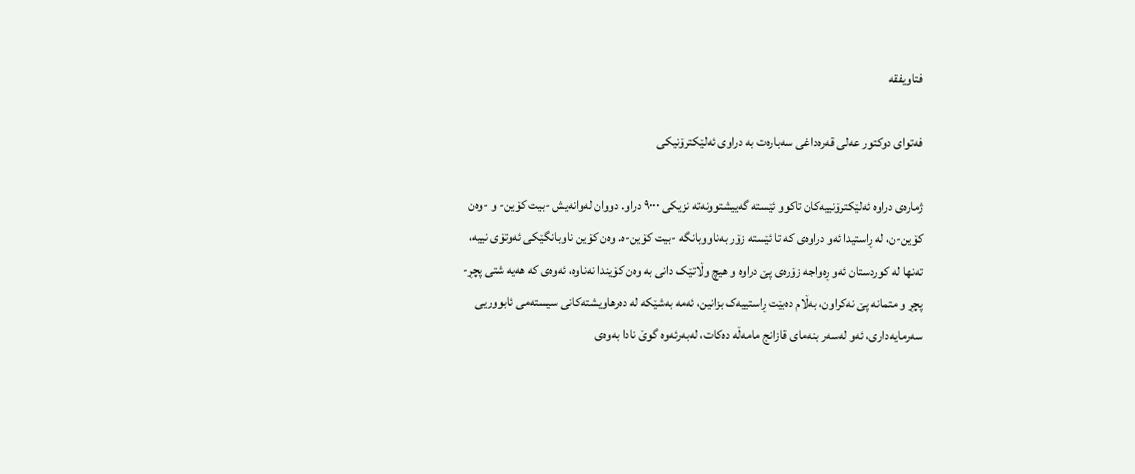فتاویفقه

فەتوای دوکتور عەلی قەرەداغی سەبارەت بە دراوی ئەلێکترۆنیکی

ژمارەی دراوە ئەلێکترۆنییەکان تاکوو ئێستە گەییشتوونەتە نزیکی ٩٠٠٠ دراو. دووان لەوانەیش -بیت کۆین- و -وەن کۆین-ن، لە ڕاستیدا ئەو دراوەی کە تا ئێستە زۆر بەناووبانگە -بیت کۆین-ە. وەن کۆین ناوبانگێکی ئەوتۆی نییە، تەنها لە کوردستان ئەو ڕەواجە زۆرەی پێ‌ دراوە و هیچ وڵاتێک دانی بە وەن کۆیندا نەناوە، ئەوەی کە هەیە شتی پچڕ-پچڕ و متمانە پێ‌ نەکراون، بەڵام دەبێت ڕاستییەک بزانین، ئەمە بەشێکە لە دەرهاویشتەکانی سیستەمی ئابووریی سەرمایەداری، ئەو لەسەر بنەمای قازانج مامەڵە دەکات، لەبەرئەوە گوێ‌ نادا بەوەی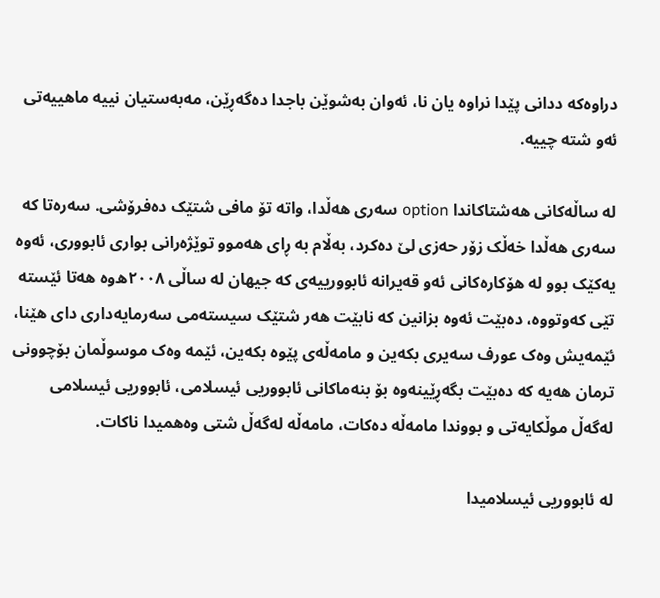دراوەکە ددانی پێدا نراوە یان نا، ئەوان بەشوێن باجدا دەگەڕێن، مەبەستیان نییە ماهییەتی ئەو شتە چییە.

لە ساڵەکانی هەشتاکاندا option سەری هەڵدا، واتە تۆ مافی شتێک دەفرۆشی. سەرەتا کە سەری هەڵدا خەڵک زۆر حەزی لێ دەکرد، بەڵام بە ڕای هەموو توێژەرانی بواری ئابووری، ئەوە یەکێک بوو لە هۆکارەکانی ئەو قەیرانە ئابوورییەی کە جیهان لە ساڵی ٢٠٠٨ه‌وه‌ هەتا ئێسته‌ تێی کەوتووە، دەبێت ئەوە بزانین کە نابێت هەر شتێک سیسته‌می سەرمایەداری دای هێنا، ئێمەیش وەک عورف سەیری بکەین و مامەڵەی پێوە بکەین، ئێمە وەک موسوڵمان بۆچوونی ترمان هەیە کە دەبێت بگەڕێینەوە بۆ بنەماکانی ئابووریی ئیسلامی، ئابووریی ئیسلامی لەگەڵ موڵکایەتی و بووندا مامەڵە دەکات، مامەڵە لەگەڵ شتی وه‌همیدا ناکات.

لە ئابووریی ئیسلامیدا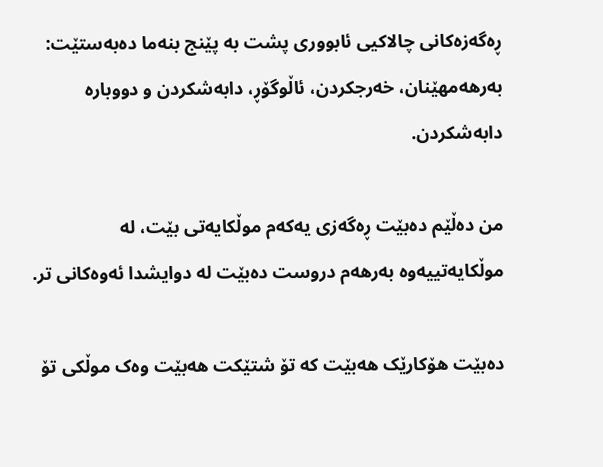ڕەگەزەکانی چالاکیی ئابووری پشت به‌ پێنج بنه‌ما دەبەستێت: بەرهەمهێنان، خەرجکردن، ئاڵوگۆڕ، دابەشکردن و دووبارە دابەشکردن.

من دەڵێم دەبێت ڕەگەزی یەکەم موڵکایەتی بێت، لە موڵکایەتییەوە بەرهەم دروست دەبێت لە دوایشدا ئەوەکانی تر.

دەبێت هۆکارێک هەبێت کە تۆ شتێکت هەبێت وەک موڵکی تۆ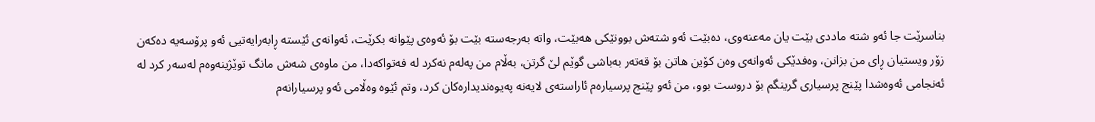بناسرێت جا ئەو شتە ماددی بێت یان مەعنەوی، دەبێت ئەو شتەش بوونێکی هەبێت، واتە بەرجەستە بێت بۆ ئەوەی پێوانە بکرێت، ئەوانەی ئێسته‌ ڕابەرایەتیی ئەو پرۆسەیە دەکەن زۆر ویستیان ڕای من بزانن، وەفدێکی ئەوانەی وەن کۆین هاتن بۆ قەتەر بەباشی گوێم لێ‌ گرتن، بەڵام من پەلەم نەکرد لە فەتواکەدا، من ماوەی شەش مانگ توێژینەوەم لەسەر کرد لە ئەنجامی ئەوەشدا پێنج پرسیاری گرینگم بۆ دروست بوو، من ئەو پێنج پرسیارەم ئاراستەی لایەنە پەیوەندیدارەکان کرد، وتم ئێوە وەڵامی ئەو پرسیارانەم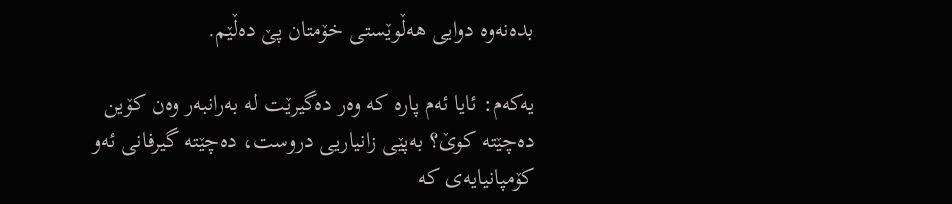بدەنەوە دوایی هەڵوێستی خۆمتان پێ‌ دەڵێم.

یەکەم: ئایا ئەم پارە کە وەر دەگیرێت لە بەرانبەر وەن کۆین دەچێتە کوێ‌؟ بەپێی زانیاریی دروست، دەچێتە گیرفانی ئەو کۆمپانیایەی کە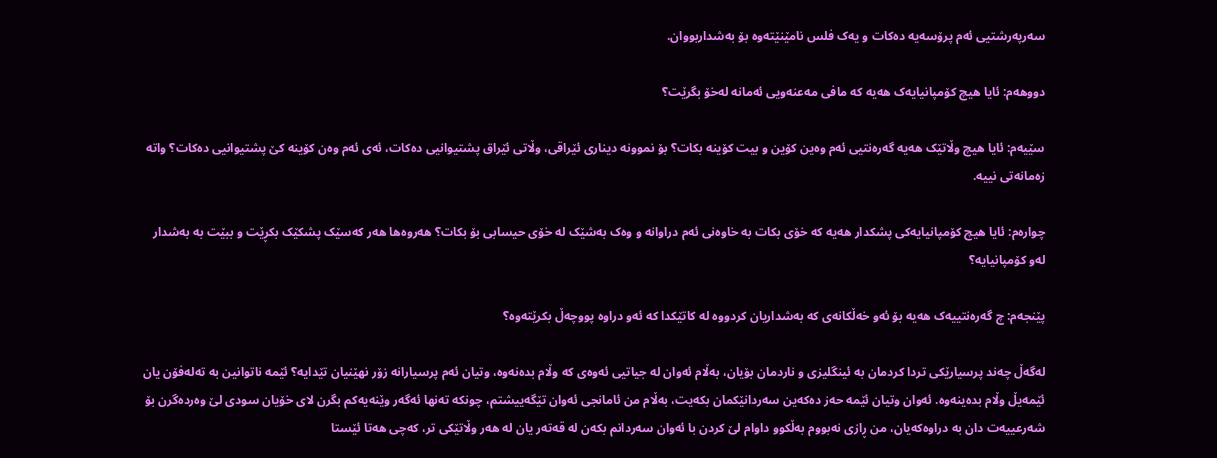سەرپەرشتیی ئەم پرۆسەیە دەکات و یەک فلس نامێنێتەوە بۆ بەشداربووان.

دووهەم: ئایا هیچ کۆمپانیایەک هەیە کە مافی مەعنەویی ئەمانە لەخۆ بگرێت؟

سێیەم: ئایا هیچ وڵاتێک هەیە گه‌ره‌نتیی ئەم وەین کۆین و بیت کۆینە بکات؟ بۆ نموونە دیناری ئێراقی، وڵاتی ئێراق پشتیوانیی دەکات، ئەی ئەم وەن کۆینە کێ‌ پشتیوانیی دەکات؟ واتە زەمانەتی نییە.

چوارەم: ئایا هیچ کۆمپانیایەکی پشکدار هەیە کە خۆی بکات بە خاوەنی ئەم دراوانە و وەک بەشێک لە خۆی حیسابی بۆ بکات؟ هه‌روه‌ها هەر کەسێک پشکێک بکڕێت و ببێت بە بەشدار لەو کۆمپانیایە؟

پێنجەم: چ گه‌ره‌نتییه‌ک هەیە بۆ ئەو خەڵکانەی کە بەشداریان کردووە لە کاتێکدا کە ئەو دراوە پووچەڵ بکرێتەوە؟

لەگەڵ چەند پرسیارێکی تردا کردمان بە ئینگلیزی و ناردمان بۆیان، بەڵام ئەوان لە جیاتیی ئەوەی کە وڵام بدەنەوە، وتیان ئەم پرسیارانە زۆر نهێنیان تێدایه‌؟ ئێمە ناتوانین بە تەلەفۆن یان ئێمەیڵ وڵام بدەینەوە. ئەوان وتیان ئێمە حەز دەکەین سەردانێکمان بکەیت، بەڵام من ئامانجی ئەوان تێگەییشتم، چونکە تەنها ئەگەر وێنەیەکم بگرن لای خۆیان سودی لێ‌ وەردەگرن بۆ شەرعییەت دان بە دراوەکەیان، من ڕازی نەبووم بەڵکوو داوام لێ کردن با ئەوان سەردانم بکەن لە قەتەر یان لە هەر وڵاتێکی تر، کەچی هەتا ئێستا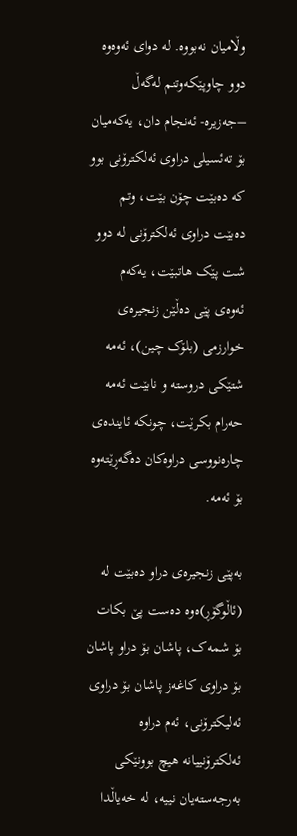وڵامیان نەبووە. لە دوای ئەوەوه‌ دوو چاوپێکەوتنم لەگەڵ –جەزیرە- ئەنجام دان، یەکەمیان بۆ تەئسیلی دراوی ئەلکترۆنی بوو کە دەبێت چۆن بێت، وتم دەبێت دراوی ئەلکترۆنی لە دوو شت پێک هاتبێت، یەکەم ئەوەی پێی دەڵێن زنجیرەی خوارزمی (بلۆک چین)، ئەمە شتێکی دروستە و نابێت ئەمە حەرام بکرێت، چونکە ئایندەی چارەنووسی دراوەکان دەگەڕێتەوە بۆ ئەمە.

بەپێی زنجیرەی دراو دەبێت لە (ئاڵوگۆڕ)ەوە دەست پێ‌ بکات بۆ شمەک، پاشان بۆ دراو پاشان بۆ دراوی کاغەز پاشان بۆ دراوی ئەلیکترۆنی، ئەم دراوە ئەلکترۆنییانە هیچ بوونێکی بەرجەستەیان نییە، لە خەیاڵدا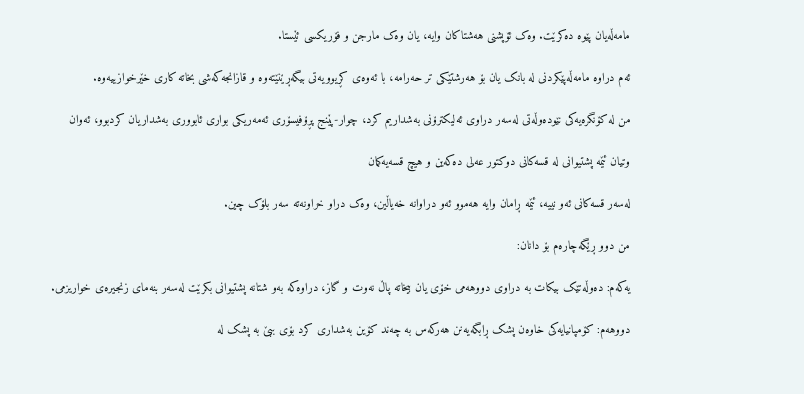مامەڵەیان پێوە دەکرێت. وەک ئۆپشنی هەشتاکان وایە، یان وەک مارجن و فۆریکسی ئێستا.

ئەم دراوە مامەڵەپێکردنی لە بانک یان بۆ هەرشتێکی تر حەرامە، با ئەوەی کڕیوویەتی بیگەڕێنێتەوە و قازانجەکەشی بخاتە کاری خێرخوازییەوە.

من لە کۆنگرەیەکی نێودەوڵەتی لەسەر دراوی ئەلیکترۆنی بەشداریم کرد، چوار-پێنج پڕۆفیسۆری ئەمه‌ریکی بواری ئابووری بەشداریان کردبوو، ئەوان

وتیان ئێمە پشتیوانی لە قسەکانی دوکتور عەلی دەکەین و هیچ قسەیەکمان

لەسەر قسەکانی ئەو نییە، ئێمە ڕامان وایە هەموو ئەو دراوانە خەیاڵین، وەک دراو خراونەتە سەر بلۆک چین.

من دوو ڕێگه‌چاره‌م بۆ دانان:

یەکەم: دەوڵەتێک بیکات بە دراوی دووهەمی خۆی یان بیخاتە پاڵ نەوت و گاز، دراوەکە بەو شتانە پشتیوانی بکرێت لەسەر بنەمای زنجیرەی خواریزمی.

دووهەم: کۆمپانیایەکی خاوەن پشک ڕابگەیەنن هەرکەس بە چەند کۆین بەشداری کرد بۆی ببێ‌ بە پشک لە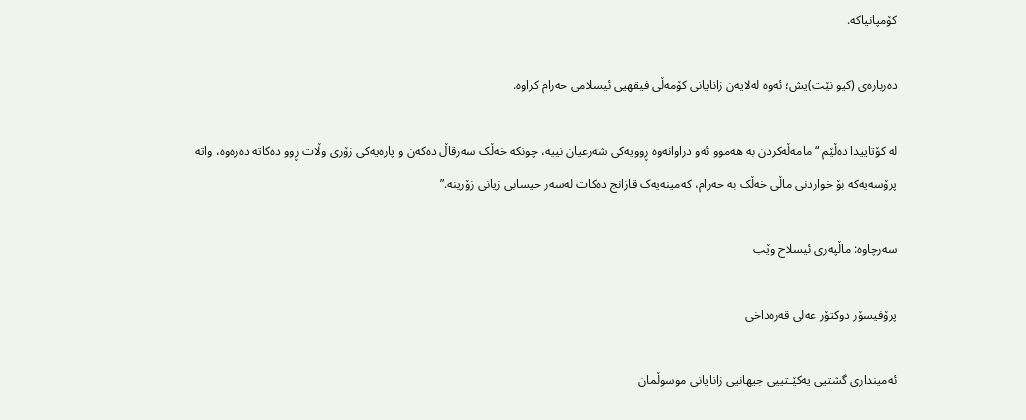کۆمپانیاکە.

دەربارەی (کیو نێت)یش؛ ئەوە لەلایەن زانایانی کۆمەڵی فیقهیى ئیسلامی حەرام کراوە.

لە کۆتاییدا دەڵێم “مامەڵەکردن بە هەموو ئەو دراوانەوە ڕوویەکی شەرعیان نییە، چونکە خەڵک سەرقاڵ دەکه‌ن و پارەیەکی زۆری وڵات ڕوو دەکاتە دەرەوە، واتە پرۆسەیەکە بۆ خواردنی ماڵی خەڵک بە حەرام، کەمینەیەک قازانج دەکات لەسەر حیسابی زیانی زۆرینە.”

سەرچاوە: ماڵپەری ئیسلاح وێب

پرۆفیسۆر دوکتۆر عەلی قەرەداخی

ئەمینداری گشتیی یەکێـتییی جیهانیی زانایانی موسوڵمان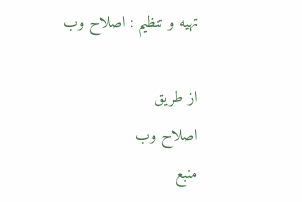تهیه و تنظیم : اصلاح وب

از طريق
اصلاح وب
منبع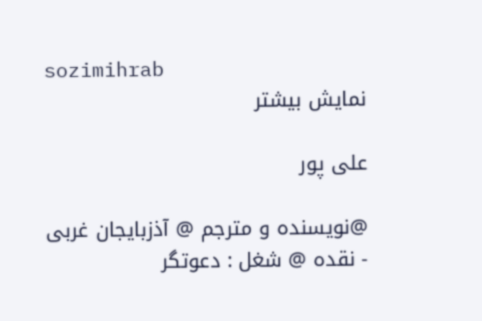sozimihrab
نمایش بیشتر

علی پور

@نویسنده و مترجم @ آذزبایجان غربی - نقده @ شغل : دعوتگر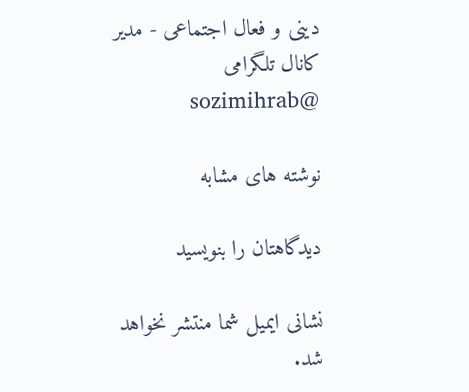دینی و فعال اجتماعی - مدیر کانال تلگرامی @sozimihrab

نوشته های مشابه

دیدگاهتان را بنویسید

نشانی ایمیل شما منتشر نخواهد شد.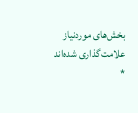بخش‌های موردنیاز علامت‌گذاری شده‌اند *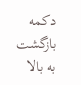دکمه بازگشت به بالا